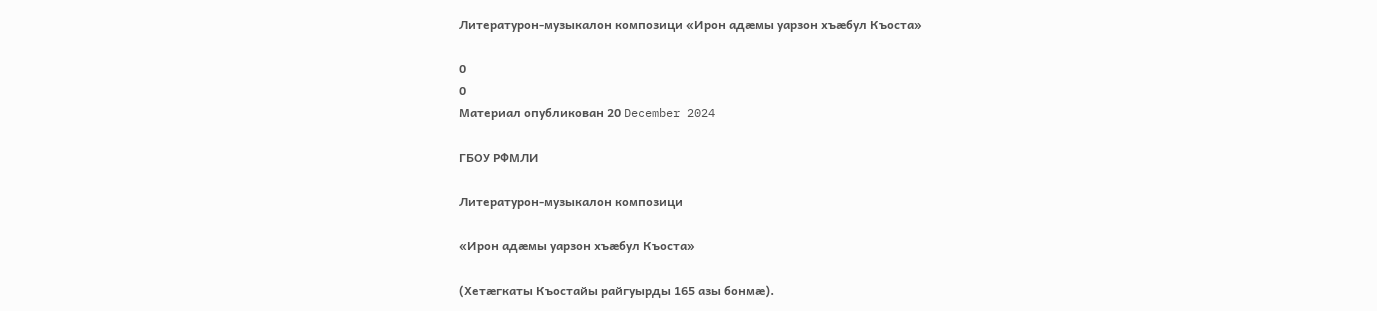Литературон-музыкалон композици «Ирон адæмы уарзон хъæбул Къоста»

0
0
Материал опубликован 20 December 2024

ГБОУ РФМЛИ

Литературон-музыкалон композици

«Ирон адæмы уарзон хъæбул Къоста»

(Хетæгкаты Къостайы райгуырды 165 азы бонмæ).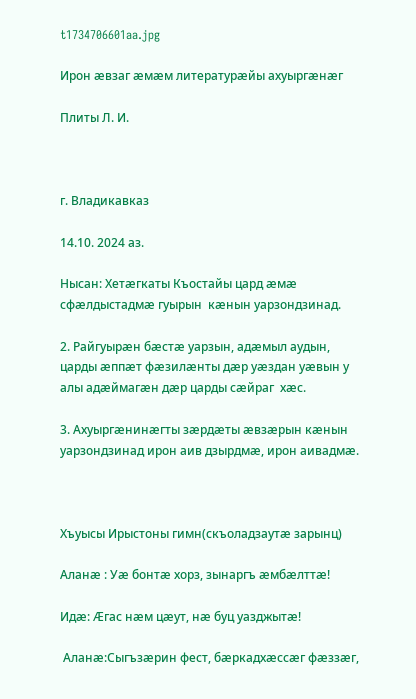t1734706601aa.jpg

Ирон ӕвзаг ӕмӕм литературӕйы ахуыргæнæг

Плиты Л. И.



г. Владикавказ

14.10. 2024 аз.

Нысан: Хетæгкаты Къостайы цард æмæ сфæлдыстадмæ гуырын  кæнын уарзондзинад.

2. Райгуырæн бæстæ уарзын, адæмыл аудын, царды æппæт фæзилæнты дæр уæздан уæвын у алы адæймагæн дæр царды сæйраг  хæс.

3. Ахуыргæнинæгты зæрдæты æвзæрын кæнын уарзондзинад ирон аив дзырдмæ, ирон аивадмæ.



Хъуысы Ирыстоны гимн(скъоладзаутæ зарынц)

Аланæ : Уæ бонтæ хорз, зынаргъ æмбæлттæ!

Идæ: Æгас нæм цæут, нæ буц уазджытæ!

 Аланæ:Сыгъзæрин фест, бæркадхæссæг фæззæг,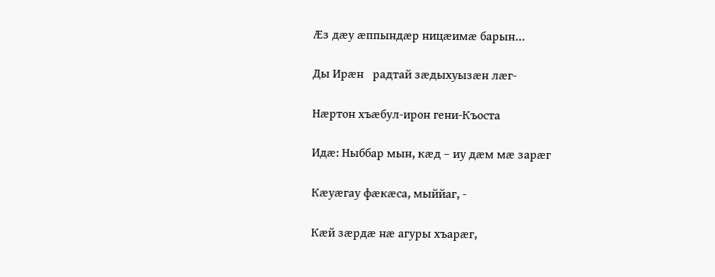Æз дæу æппындæр ницæимæ барын…

Ды Ирæн   радтай зæдыхуызæн лæг-

Нæртон хъæбул-ирон гени-Къоста

Идæ: Ныббар мын, кæд – иу дæм мæ зарæг

Кæуæгау фæкæса, мыййаг, -

Кæй зæрдæ нæ агуры хъарæг,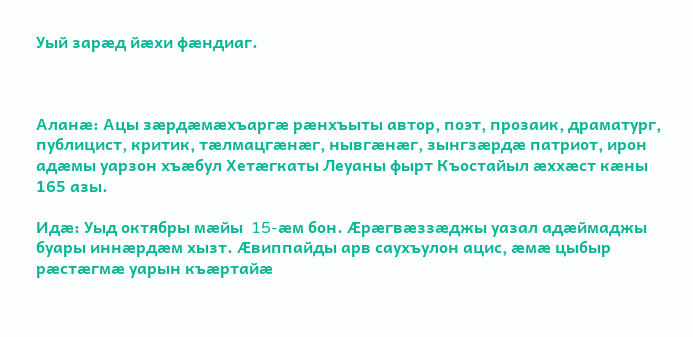Уый зарæд йæхи фæндиаг.



Аланæ: Ацы зæрдæмæхъаргæ рæнхъыты автор, поэт, прозаик, драматург, публицист, критик, тæлмацгæнæг, нывгæнæг, зынгзæрдæ патриот, ирон адæмы уарзон хъæбул Хетæгкаты Леуаны фырт Къостайыл æххæст кæны 165 азы.

Идæ: Уыд октябры мæйы  15-æм бон. Æрæгвæззæджы уазал адæймаджы буары иннæрдæм хызт. Æвиппайды арв саухъулон ацис, æмæ цыбыр рæстæгмæ уарын къæртайæ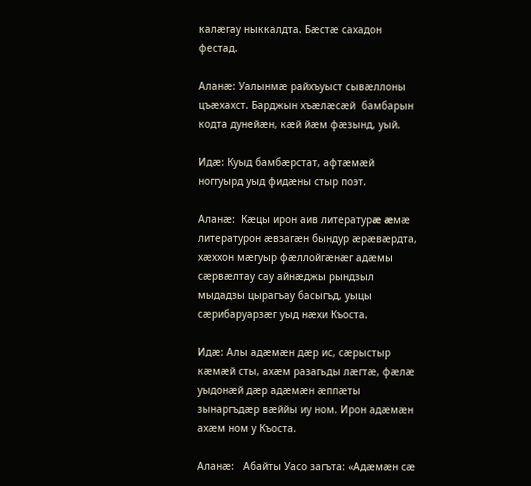калæгау ныккалдта. Бæстæ сахадон фестад.

Аланæ: Уалынмæ райхъуыст сывæллоны цъæхахст. Барджын хъæлæсæй  бамбарын кодта дунейæн, кæй йæм фæзынд, уый.

Идæ: Куыд бамбæрстат, афтæмæй ноггуырд уыд фидæны стыр поэт.

Аланæ:  Кæцы ирон аив литературæ æмæ литературон æвзагæн бындур æрæвæрдта, хæххон мæгуыр фæллойгæнæг адæмы сæрвæлтау сау айнæджы рындзыл мыдадзы цырагъау басыгъд, уыцы сæрибаруарзæг уыд нæхи Къоста.

Идæ: Алы адæмæн дæр ис, сæрыстыр кæмæй сты, ахæм разагьды лæгтæ, фæлæ уыдонæй дæр адæмæн æппæты зынаргъдæр вæййы иу ном. Ирон адæмæн ахæм ном у Къоста.

Аланæ:   Абайты Уасо загъта: «Адæмæн сæ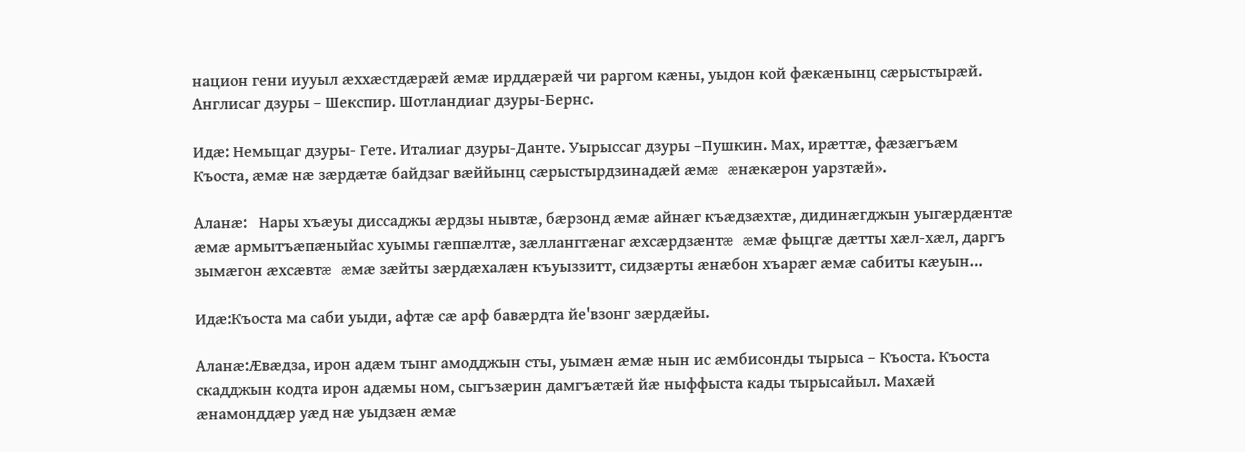национ гени иууыл æххæстдæрæй æмæ ирддæрæй чи раргом кæны, уыдон кой фæкæнынц сæрыстырæй. Англисаг дзуры – Шекспир. Шотландиаг дзуры-Бернс.

Идæ: Немыцаг дзуры- Гете. Италиаг дзуры-Данте. Уырыссаг дзуры –Пушкин. Мах, ирæттæ, фæзæгъæм Къоста, æмæ нæ зæрдæтæ байдзаг вæййынц сæрыстырдзинадæй æмæ æнæкæрон уарзтæй».

Аланæ:   Нары хъæуы диссаджы æрдзы нывтæ, бæрзонд æмæ айнæг къæдзæхтæ, дидинæгджын уыгæрдæнтæ æмæ армытъæпæныйас хуымы гæппæлтæ, зæлланггæнаг æхсæрдзæнтæ æмæ фыцгæ дæтты хæл-хæл, даргъ зымæгон æхсæвтæ æмæ зæйты зæрдæхалæн къуыззитт, сидзæрты æнæбон хъарæг æмæ сабиты кæуын…

Идæ:Къоста ма саби уыди, афтæ сæ арф бавæрдта йе'взонг зæрдæйы.

Аланæ:Æвæдза, ирон адæм тынг амодджын сты, уымæн æмæ нын ис æмбисонды тырыса – Къоста. Къоста скадджын кодта ирон адæмы ном, сыгъзæрин дамгъæтæй йæ ныффыста кады тырысайыл. Махæй æнамонддæр уæд нæ уыдзæн æмæ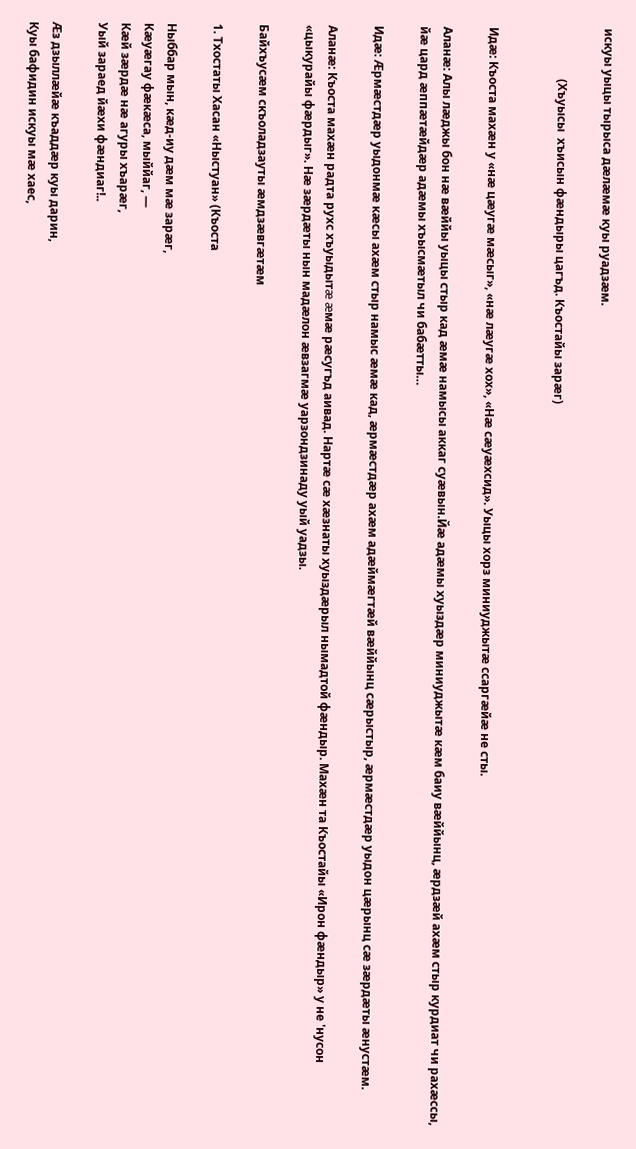искуы уыцы тырыса дæлæмæ куы руадзæм.

                 (Хъуысы  хъисын фæндыры цагъд. Къостайы зарæг)


Идæ: Къоста махæн у «нæ цæугæ мæсыг», «нæ лæугæ хох», «Нæ сæуæхсид». Уыцы хорз миниуджытæ ссаргæйæ не сты.

Аланæ: Алы лæджы бон нæ вæййы уыцы стыр кад æмæ намысы аккаг суæвын.Йæ адæмы хуыздæр миниуджытæ кæм баиу вæййынц, æрдзæй ахæм стыр курдиат чи рахæссы, йæ цард æппæтæйдæр адæмы хъысмæтыл чи бабæтты…

Идæ: Ӕрмæстдæр уыдонмæ кæсы ахæм стыр намыс æмæ кад, æрмæстдæр ахæм адæймæгтæй вæййынц сæрыстыр, æрмæстдæр уыдон цæрынц сæ зæрдæты æнустæм.

Аланæ: Къоста махæн радта рухс хъуыдытæ æмæ рæсугъд аивад. Нартæ сæ хæзнаты хуыздæрыл нымадтой фæндыр. Махæн та Къостайы «Ирон фæндыр» у не 'нусон «цыкурайы фæрдыг». Нæ зæрдæты нын мадæлон æвзагмæ уарзондзинаду уый уадзы.

Байхъусæм скъоладзауты æмдзæвгæтæм

1. Тхостаты Хасан «Ныстуан» (Къоста

Ныббар мын, кæд-иу дæм мæ зарæг,
Кæуæгау фæкæса, мыййаг, —
Кæй зæрдæ нæ агуры хъарæг,
Уый зараед йæхи фæндиаг!..

Æз дзыллæйæ къаддæр куы дарин,
Куы бафидин искуы мæ хаес,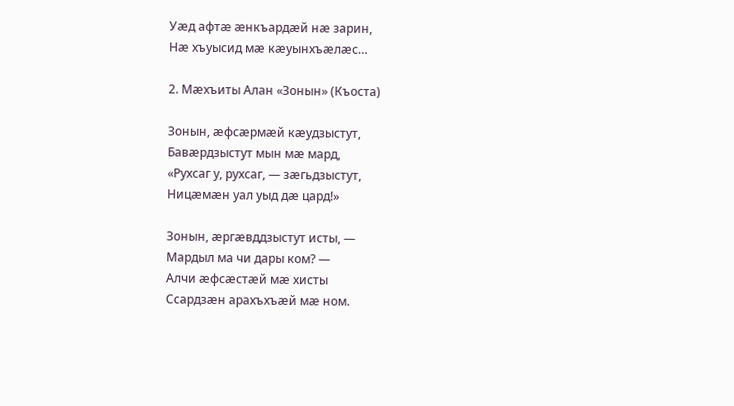Уæд афтæ æнкъардæй нæ зарин,
Нæ хъуысид мæ кæуынхъæлæс…

2. Мæхъиты Алан «Зонын» (Къоста)

Зонын, æфсæрмæй кæудзыстут,
Бавæрдзыстут мын мæ мард,
«Рухсаг у, рухсаг, — зæгьдзыстут,
Ницæмæн уал уыд дæ цард!»

Зонын, æргæвддзыстут исты, —
Мардыл ма чи дары ком? —
Алчи æфсæстæй мæ хисты
Ссардзæн арахъхъæй мæ ном.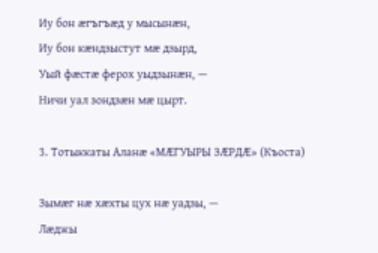Иу бон æгъгъæд у мысынæн,
Иу бон кæндзыстут мæ дзырд,
Уый фæстæ ферох уыдзынæн, —
Ничи уал зондзæн мæ цырт.

3. Тотыккаты Аланæ «МÆГУЫРЫ ЗÆРДÆ» (Къоста)

Зымæг нæ хæхты цух нæ уадзы, —
Лæджы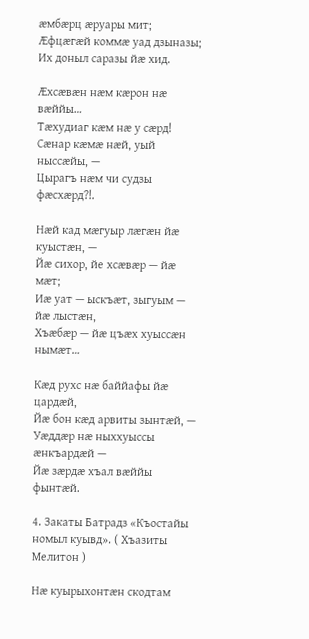æмбæрц æруары мит;
Æфцæгæй коммæ уад дзыназы;
Их доныл саразы йæ хид.

Æхсæвæн нæм кæрон нæ вæййы…
Тæхудиаг кæм нæ у сæрд!
Сæнар кæмæ нæй, уый ныссæйы, —
Цырагъ нæм чи судзы фæсхæрд?!.

Нæй кад мæгуыр лæгæн йæ куыстæн, —
Йæ сихор, йе хсæвæр — йæ мæт;
Иæ уат — ыскъæт, зыгуым — йæ лыстæн,
Хъæбæр — йæ цъæх хуыссæн нымæт…

Кæд рухс нæ баййафы йæ цардæй,
Йæ бон кæд арвиты зынтæй, —
Уæддæр нæ ныххуыссы æнкъардæй —
Йæ зæрдæ хъал вæййы фынтæй.

4. Закаты Батрадз «Къостайы номыл куывд». ( Хъазиты Мелитон )

Нӕ куырыхонтӕн скодтам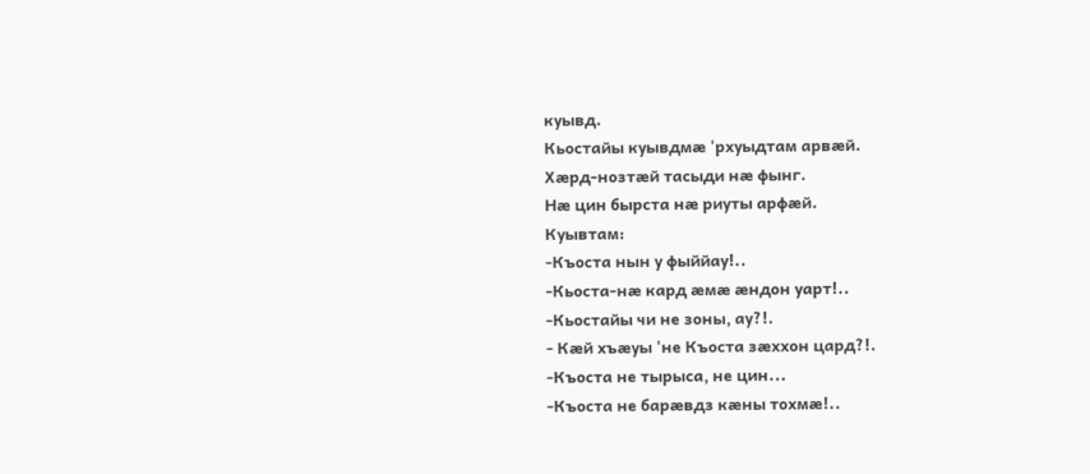куывд.
Кьостайы куывдмӕ 'рхуыдтам арвӕй.
Хӕрд-нозтӕй тасыди нӕ фынг.
Нæ цин бырста нӕ риуты арфӕй.
Куывтам:
-Къоста нын у фыййау!..
-Кьоста-нӕ кард ӕмӕ ӕндон уарт!..
-Кьостайы чи не зоны, ау?!.
- Кæй хъæуы 'не Къоста зӕххон цард?!.
-Къоста не тырыса, не цин...
-Къоста не барӕвдз кӕны тохмӕ!..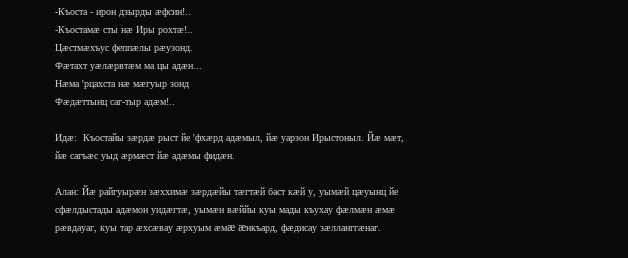-Къоста - ирон дзырды ӕфсин!..
-Къостамӕ сты нӕ Иры рохтӕ!..
Цӕстмӕхъус феппӕлы рӕузонд.
Фӕтахт уӕлӕрвтӕм ма цы адæн...
Нӕма 'рцахста нӕ мӕгуыр зонд
Фӕдæттынц саг-тыр адӕм!..

Идæ:  Къостайы зæрдæ рыст йе 'фхæрд адæмыл, йæ уарзон Ирыстоныл. Йæ мæт, йæ сагъæс уыд æрмæст йæ адæмы фидæн.

Алан: Йæ райгуырæн зæххимæ зæрдæйы тæгтæй баст кæй у, уымæй цæуынц йе сфæлдыстады адæмон уидæгтæ, уымæн вæййы куы мады къухау фæлмæн æмæ рæвдауаг, куы тар æхсæвау æрхуым æмæ æнкъард, фæдисау зæлланггæнаг.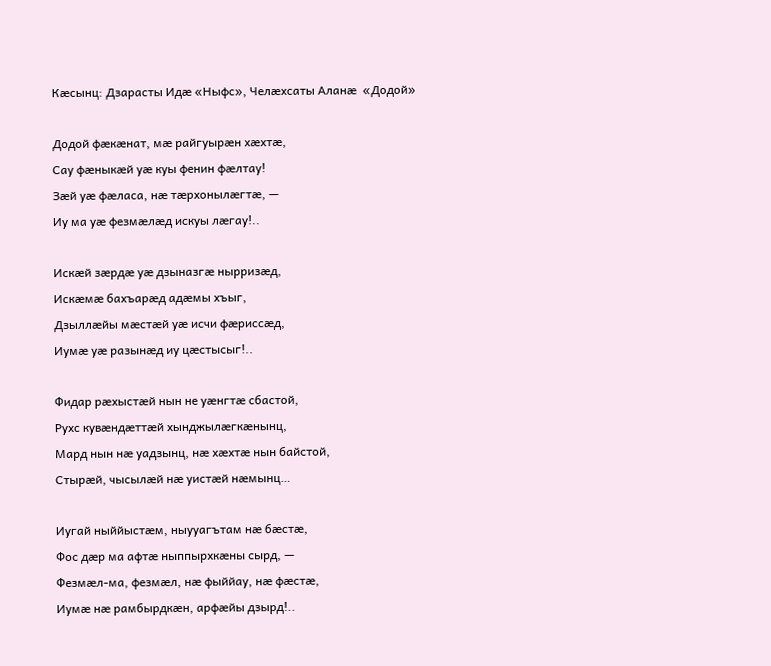Кæсынц: Дзарасты Идæ «Ныфс», Челæхсаты Аланæ  «Додой»

Додой фæкæнат, мæ райгуырæн хæхтæ,
Сау фæныкæй уæ куы фенин фæлтау!
Зæй уæ фæласа, нæ тæрхонылæгтæ, —
Иу ма уæ фезмæлæд искуы лæгау!..

Искæй зæрдæ уæ дзыназгæ нырризæд,
Искæмæ бахъарæд адæмы хъыг,
Дзыллæйы мæстæй уæ исчи фæриссæд,
Иумæ уæ разынæд иу цæстысыг!..

Фидар рæхыстæй нын не уæнгтæ сбастой,
Рухс кувæндæттæй хынджылæгкæнынц,
Мард нын нæ уадзынц, нæ хæхтæ нын байстой,
Стырæй, чысылæй нæ уистæй нæмынц…

Иугай ныййыстæм, ныууагътам нæ бæстæ,
Фос дæр ма афтæ ныппырхкæны сырд, —
Фезмæл-ма, фезмæл, нæ фыййау, нæ фæстæ,
Иумæ нæ рамбырдкæн, арфæйы дзырд!..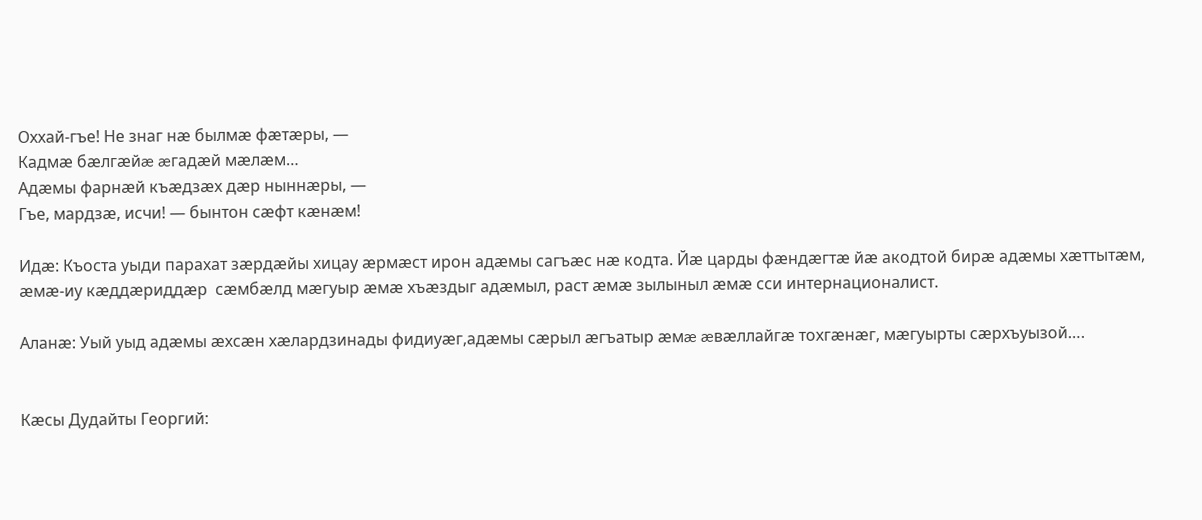Оххай-гъе! Не знаг нæ былмæ фæтæры, —
Кадмæ бæлгæйæ æгадæй мæлæм…
Адæмы фарнæй къæдзæх дæр ныннæры, —
Гъе, мардзæ, исчи! — бынтон сæфт кæнæм!

Идæ: Къоста уыди парахат зæрдæйы хицау æрмæст ирон адæмы сагъæс нæ кодта. Йæ царды фæндæгтæ йæ акодтой бирæ адæмы хæттытæм, æмæ-иу кæддæриддæр  сæмбæлд мæгуыр æмæ хъæздыг адæмыл, раст æмæ зылыныл æмæ сси интернационалист.

Аланæ: Уый уыд адæмы æхсæн хæлардзинады фидиуæг,адæмы сæрыл æгъатыр æмæ æвæллайгæ тохгæнæг, мæгуырты сæрхъуызой….


Кæсы Дудайты Георгий: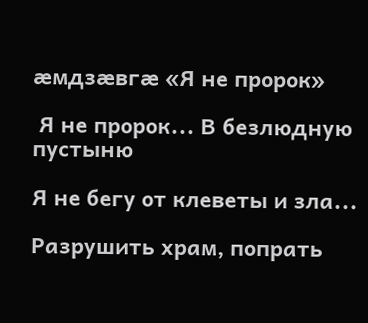æмдзæвгæ «Я не пророк»

 Я не пророк... В безлюдную пустыню

Я не бегу от клеветы и зла...

Разрушить храм, попрать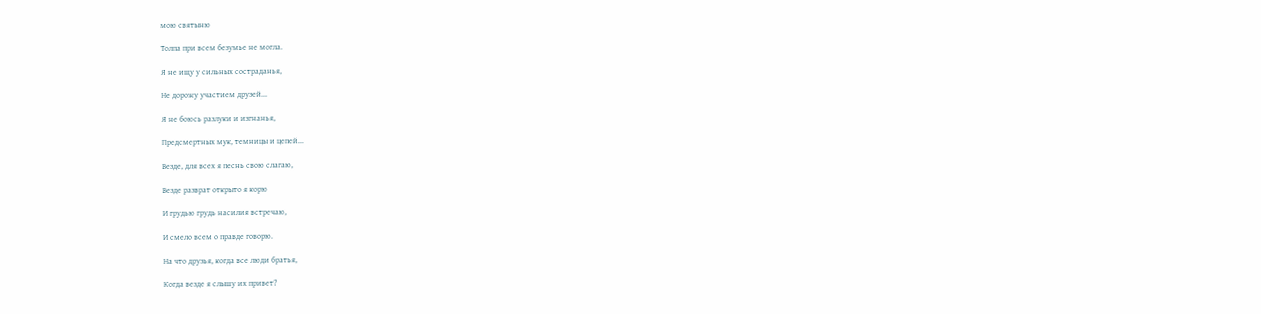мою святыню

Толпа при всем безумье не могла.

Я не ищу у сильных состраданья,

Не дорожу участием друзей...

Я не боюсь разлуки и изгнанья,

Предсмертных мук, темницы и цепей...

Везде, для всех я песнь свою слагаю,

Везде разврат открыто я корю

И грудью грудь насилия встречаю,

И смело всем о правде говорю.

На что друзья, когда все люди братья,

Когда везде я слышу их привет?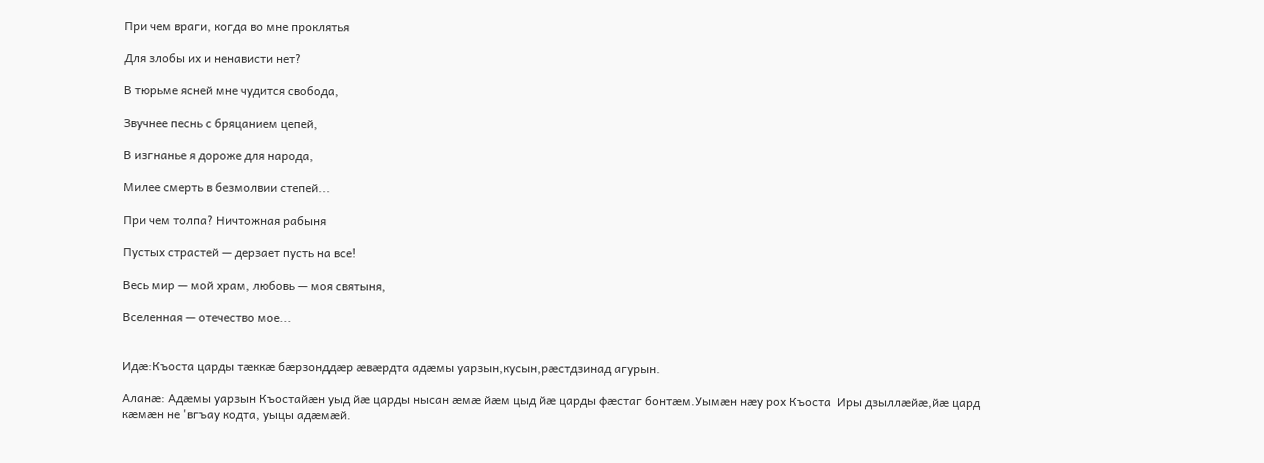При чем враги, когда во мне проклятья

Для злобы их и ненависти нет?

В тюрьме ясней мне чудится свобода,

Звучнее песнь с бряцанием цепей,

В изгнанье я дороже для народа,

Милее смерть в безмолвии степей...

При чем толпа? Ничтожная рабыня

Пустых страстей — дерзает пусть на все!

Весь мир — мой храм, любовь — моя святыня,

Вселенная — отечество мое...


Идæ:Къоста царды тæккæ бæрзонддæр æвæрдта адæмы уарзын,кусын,рæстдзинад агурын.

Аланæ: Адæмы уарзын Къостайæн уыд йæ царды нысан æмæ йæм цыд йæ царды фæстаг бонтæм.Уымæн нæу рох Къоста  Иры дзыллæйæ,йæ цард кæмæн не 'вгъау кодта, уыцы адæмæй.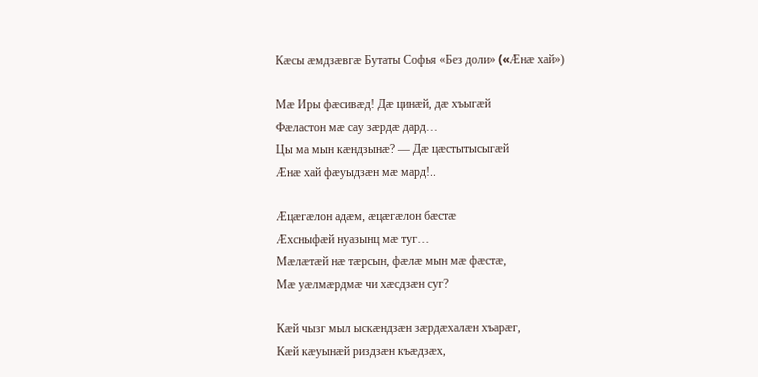Кæсы æмдзæвгæ Бутаты Софья «Без доли» («Æнæ хай»)

Мæ Иры фæсивæд! Дæ цинæй, дæ хъыгæй
Фæластон мæ сау зæрдæ дард…
Цы ма мын кæндзынæ? — Дæ цæстытысыгæй
Æнæ хай фæуыдзæн мæ мард!..

Æцæгæлон адæм, æцæгæлон бæстæ
Æхсныфæй нуазынц мæ туг…
Мæлæтæй нæ тæрсын, фæлæ мын мæ фæстæ,
Мæ уæлмæрдмæ чи хæсдзæн суг?

Кæй чызг мыл ыскæндзæн зæрдæхалæн хъарæг,
Кæй кæуынæй риздзæн къæдзæх,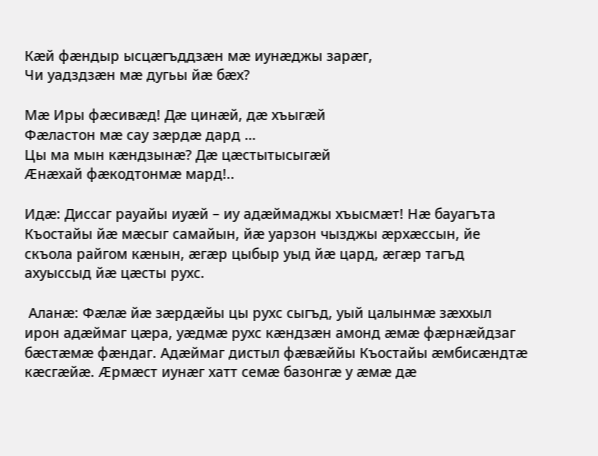Кæй фæндыр ысцæгъддзæн мæ иунæджы зарæг,
Чи уадздзæн мæ дугьы йæ бæх?

Мæ Иры фæсивæд! Дæ цинæй, дæ хъыгæй
Фæластон мæ сау зæрдæ дард …
Цы ма мын кæндзынæ? Дæ цæстытысыгæй
Æнæхай фæкодтонмæ мард!..

Идæ: Диссаг рауайы иуæй – иу адæймаджы хъысмæт! Нæ бауагъта Къостайы йæ мæсыг самайын, йæ уарзон чызджы æрхæссын, йе скъола райгом кæнын, æгæр цыбыр уыд йæ цард, æгæр тагъд ахуыссыд йæ цæсты рухс.

 Аланæ: Фæлæ йæ зæрдæйы цы рухс сыгъд, уый цалынмæ зæххыл ирон адæймаг цæра, уæдмæ рухс кæндзæн амонд æмæ фæрнæйдзаг бæстæмæ фæндаг. Адæймаг дистыл фæвæййы Къостайы æмбисæндтæ кæсгæйæ. Æрмæст иунæг хатт семæ базонгæ у æмæ дæ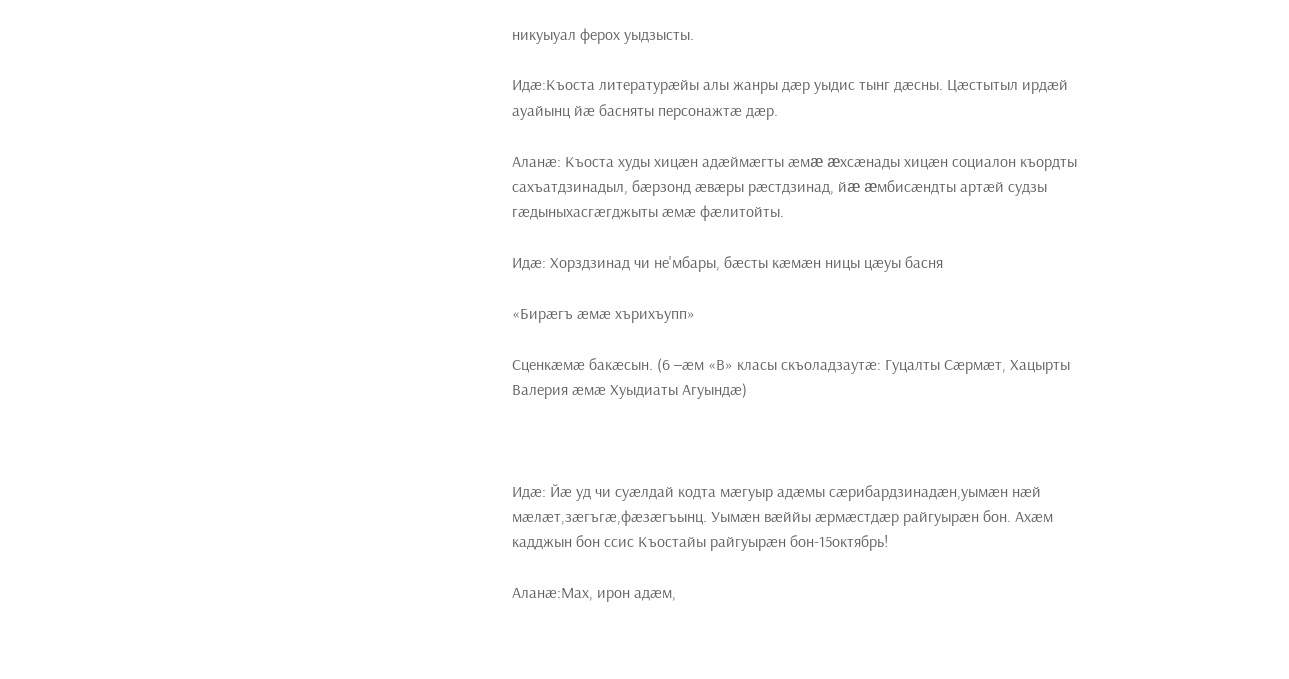никуыуал ферох уыдзысты.

Идæ:Къоста литературæйы алы жанры дæр уыдис тынг дæсны. Цæстытыл ирдæй ауайынц йæ басняты персонажтæ дæр.

Аланæ: Къоста худы хицæн адæймæгты æмæ æхсæнады хицæн социалон къордты сахъатдзинадыл, бæрзонд æвæры рæстдзинад, йæ æмбисæндты артæй судзы гæдыныхасгæгджыты æмæ фæлитойты.

Идæ: Хорздзинад чи не'мбары, бæсты кæмæн ницы цæуы басня

«Бирæгъ æмæ хърихъупп»

Сценкæмæ бакæсын. (6 –æм «В» класы скъоладзаутæ: Гуцалты Сæрмæт, Хацырты Валерия æмæ Хуыдиаты Агуындæ)



Идæ: Йæ уд чи суæлдай кодта мæгуыр адæмы сæрибардзинадæн,уымæн нæй мæлæт,зæгъгæ,фæзæгъынц. Уымæн вæййы æрмæстдæр райгуырæн бон. Ахæм кадджын бон ссис Къостайы райгуырæн бон-15октябрь!

Аланæ:Мах, ирон адæм,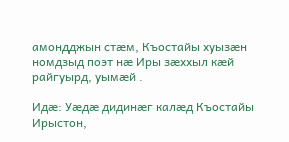амондджын стæм, Къостайы хуызæн номдзыд поэт нæ Иры зæххыл кæй райгуырд, уымæй .

Идæ: Уæдæ дидинæг калæд Къостайы Ирыстон,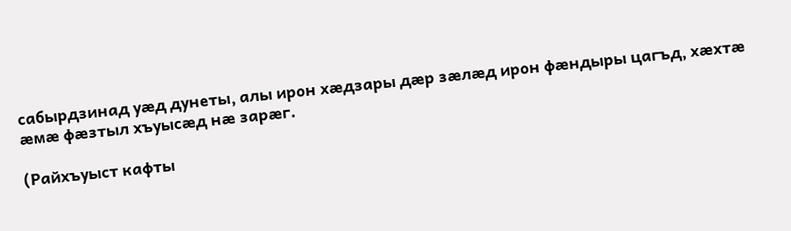сабырдзинад уæд дунеты, алы ирон хæдзары дæр зæлæд ирон фæндыры цагъд, хæхтæ æмæ фæзтыл хъуысæд нæ зарæг.

(Райхъуыст кафты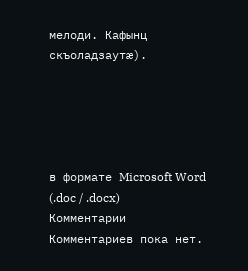мелоди. Кафынц скъоладзаутæ).





в формате Microsoft Word (.doc / .docx)
Комментарии
Комментариев пока нет.